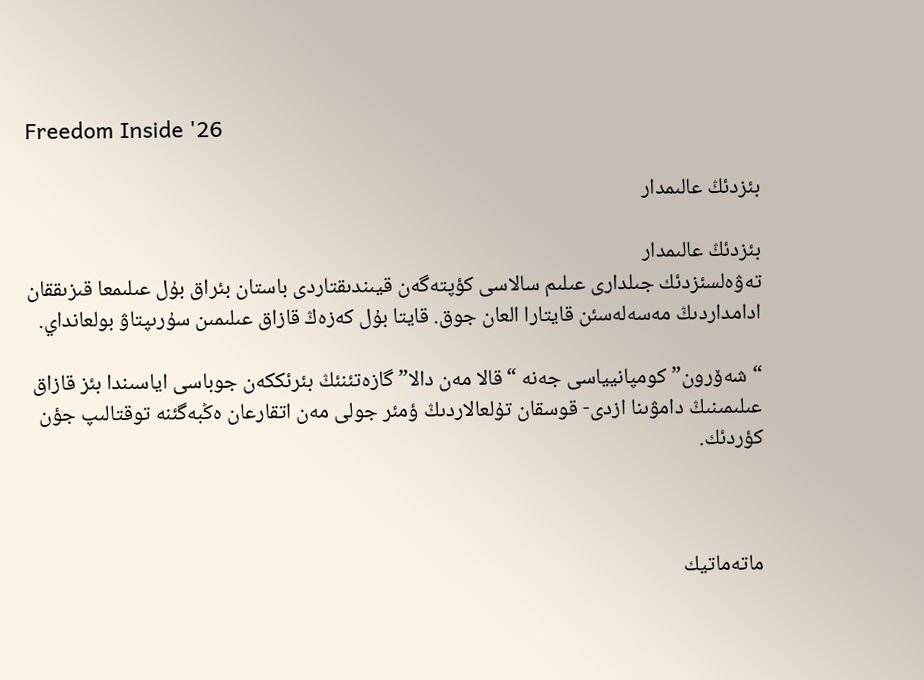Freedom Inside '26

بئزدئڭ عالىمدار

بئزدئڭ عالىمدار
تەۋەلسئزدئك جىلدارى عىلىم سالاسى كؤپتەگەن قيىندىقتاردى باستان بئراق بۇل عىلىمعا قىزىققان ادامداردىڭ مەسەلەسئن قايتارا العان جوق. قايتا بۇل كەزەڭ قازاق عىلىمىن سۇرىپتاۋ بولعانداي.

“شەۆرون” كومپانيياسى جەنە “قالا مەن دالا” گازەتئنئڭ بئرئككەن جوباسى اياسىندا بئز قازاق عىلىمىنىڭ دامۋىنا ازدى- قوسقان تۇلعالاردىڭ ؤمئر جولى مەن اتقارعان ەڭبەگئنە توقتالىپ جؤن كؤردئك.



ماتەماتيك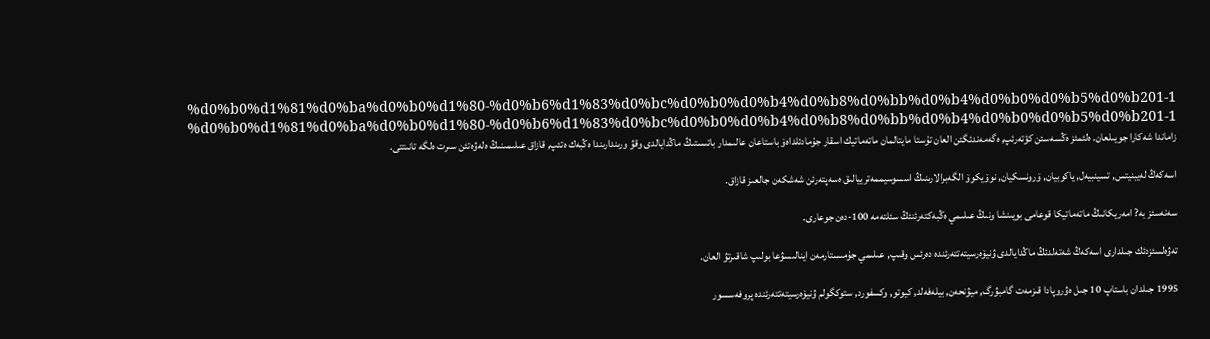%d0%b0%d1%81%d0%ba%d0%b0%d1%80-%d0%b6%d1%83%d0%bc%d0%b0%d0%b4%d0%b8%d0%bb%d0%b4%d0%b0%d0%b5%d0%b201-1
%d0%b0%d1%81%d0%ba%d0%b0%d1%80-%d0%b6%d1%83%d0%bc%d0%b0%d0%b4%d0%b8%d0%bb%d0%b4%d0%b0%d0%b5%d0%b201-1
زاماندا شەكارا جويىلعان. ەلئمئز ەڭسەسئن كؤتەرئپ, ەگەمەندئگئن العان تۇستا مايتالمان ماتەماتيك اسقار جۇمادئلداەۆ باستاعان عالىمدار باتىستىڭ ماڭدايالدى وقۋ ورىندارىندا ەڭبەك ەتئپ, قازاق عىلىمىنىڭ ەلەۋەتئن سىرت ەلگە تانىتتى.

اسەكەڭ لەيبنيتس, تسينبيەل, ياكوبيان, ۆرونسكيان, نوۆيكوۆ الگەبرالارىنىڭ اسسوسيممەترييالىق ەسەپتەرئن شەشكەن جالعىز قازاق.

سەنەسئز بە? امەريكانىڭ ماتەماتيكا قوعامى بويىنشا ونىڭ عىلىمي ەڭبەكتەرئنئڭ سئلتەمە 100-دەن جوعارى.

تەۋەلسئزدئك جىلدارى اسەكەڭ شەتەلدئڭ ماڭدايالدى ۋنيۆەرسيتەتتەرئندە دەرئس وقىپ, عىلىمي جۇمىستارمەن اينالىسۋعا بولىپ شاقىرتۋ العان.

1995 جىلدان باستاپ 10 جىل ەۋروپادا قىزمەت گامبۋرگ, ميۋنحەن, بيلەفەلد, كيوتو, وكسفورد, ستوكگولم ۋنيۆەرسيتەتتەرئندە پروفەسسور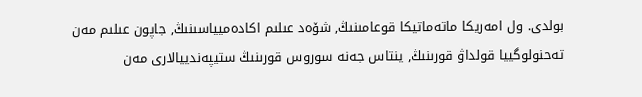بولدى. ول امەريكا ماتەماتيكا قوعامىنىڭ, شۆەد عىلىم اكادەميياسىنىڭ, جاپون عىلىم مەن تەحنولوگييا قولداۋ قورىنىڭ, ينتاس جەنە سوروس قورىنىڭ ستيپەندييالارى مەن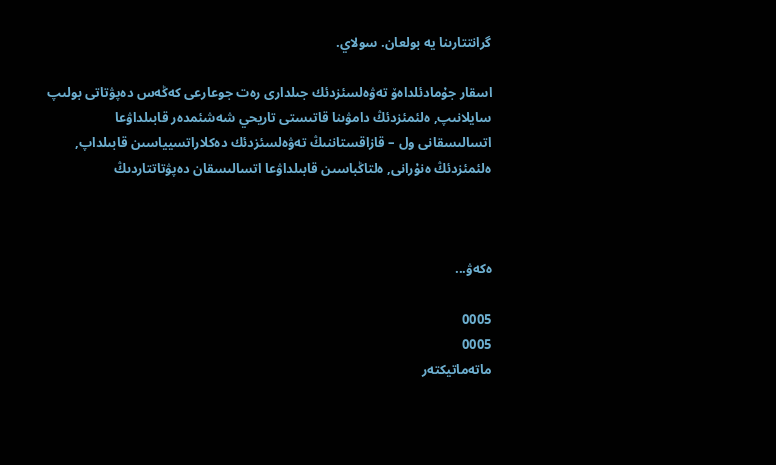گرانتتارىنا يە بولعان. سولاي.

اسقار جۇمادئلداەۆ تەۋەلسئزدئك جىلدارى رەت جوعارعى كەڭەس دەپۋتاتى بولىپ سايلانىپ, ەلئمئزدئڭ دامۋىنا قاتىستى تاريحي شەشئمدەر قابىلداۋعا اتسالىسقانى ول – قازاقستاننىڭ تەۋەلسئزدئك دەكلاراتسيياسىن قابىلداپ, ەلئمئزدئڭ ەنۇرانى, ەلتاڭباسىن قابىلداۋعا اتسالىسقان دەپۋتاتتاردىڭ



ەكەۋ...

0005
0005
ماتەماتيكتەر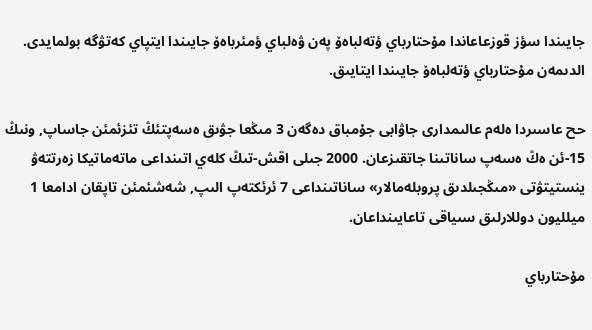جايىندا سؤز قوزعاعاندا مۇحتارباي ؤتەلباەۆ پەن ۋەلباي ؤمئرباەۆ جايىندا ايتپاي كەتۋگە بولمايدى. الدىمەن مۇحتارباي ؤتەلباەۆ جايىندا ايتايىق.

حح عاسىردا ەلەم عالىمدارى جاۋابى جۇمباق دەگەن 3 مىڭعا جۋىق ەسەپتئڭ تئزئمئن جاساپ, ونىڭ 15-ئن ەڭ ەسەپ ساناتىنا جاتقىزعان. 2000 جىلى اقش-تىڭ كلەي اتىنداعى ماتەماتيكا زەرتتەۋ ينستيتۋتى «مىڭجىلدىق پروبلەمالار» ساناتىنداعى 7 ئرئكتەپ الىپ, شەشئمئن تاپقان ادامعا 1 ميلليون دوللارلىق سىياقى تاعايىنداعان.

مۇحتارباي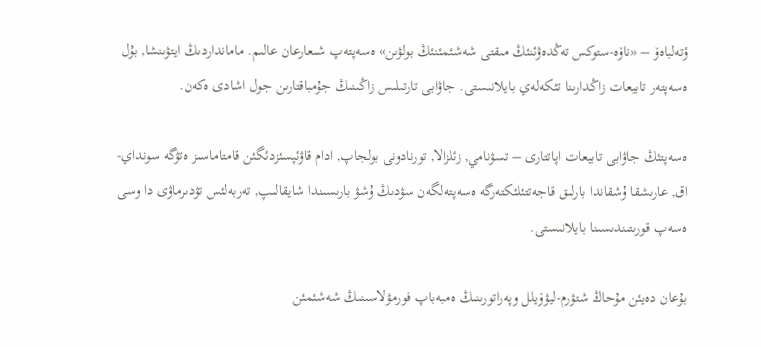ؤتەلباەۆ – «ناۆە-ستوكس تەڭدەۋئنئڭ مىقتى شەشئمئنئڭ بولۋىن» ەسەپتەپ شىعارعان عالىم. مامانداردىڭ ايتۋىنشا, بۇل ەسەپتەر تابيعات زاڭدارىنا تئكەلەي بايلانىستى. جاۋابى تارتىلىس زاڭىنىڭ جۇمباقتارىن جول اشادى ەكەن.

ەسەپتئڭ جاۋابى تابيعات اپاتتارى – تسۋنامي, زئلزالا, تورنادونى بولجاپ, ادام قاۋئپسئزدئگئن قامتاماسىز ەتۋگە سونداي-اق, عارىشقا ۇشقاندا بارلىق قاجەتتئلئكتەرگە ەسەپتەلگەن سۋدىڭ ۇشۋ بارىسىندا شايقالىپ, تەربەلئس تۋدىرماۋى دا وسى ەسەپ قورىتىندىسىنا بايلانىستى.

بۇعان دەيئن مۇحاڭ شتۋرم-ليۋۆيلل وپەراتورىنىڭ ەمبەباپ فورمۋلاسىنىڭ شەشئمئن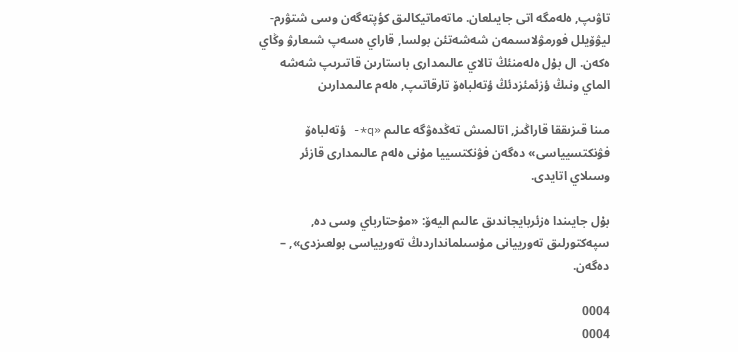تاۋىپ, ەلەمگە اتى جايىلعان. ماتەماتيكالىق كؤپتەگەن وسى شتۋرم-ليۋۆيلل فورمۋلاسىمەن شەشەتئن بولسا, قاراي ەسەپ شىعارۋ وڭاي ەكەن. ال بۇل ەلەمنئڭ تالاي عالىمدارى باستارىن قاتىرىپ شەشە الماي ونىڭ ؤزئمئزدئڭ ؤتەلباەۆ تارقاتىپ, ەلەم عالىمدارىن

مىنا قىزىققا قاراڭىز, اتالمىش تەڭدەۋگە عالىم «q*- ؤتەلباەۆ فۋنكتسيياسى» دەگەن فۋنكتسييا مۇنى ەلەم عالىمدارى قازئر وسىلاي اتايدى.

بۇل جايىندا ەزئربايجاندىق عالىم اليەۆ: «مۇحتارباي وسى دە, سپەكتورلىق تەورييانى مۇسىلمانداردىڭ تەوريياسى بولعىزدى», – دەگەن.

0004
0004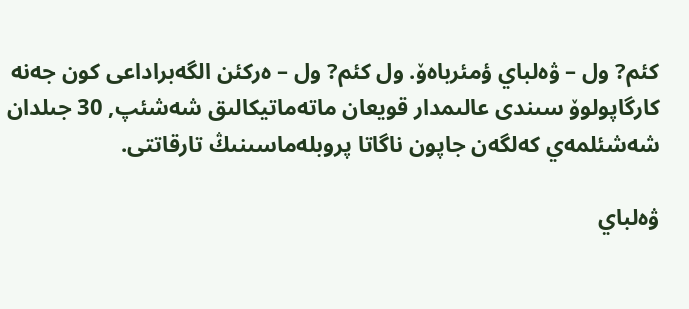كئم? ول – ۋەلباي ؤمئرباەۆ. ول كئم? ول – ەركئن الگەبراداعى كون جەنە كارگاپولوۆ سىندى عالىمدار قويعان ماتەماتيكالىق شەشئپ, 30 جىلدان شەشئلمەي كەلگەن جاپون ناگاتا پروبلەماسىنىڭ تارقاتتى.

ۋەلباي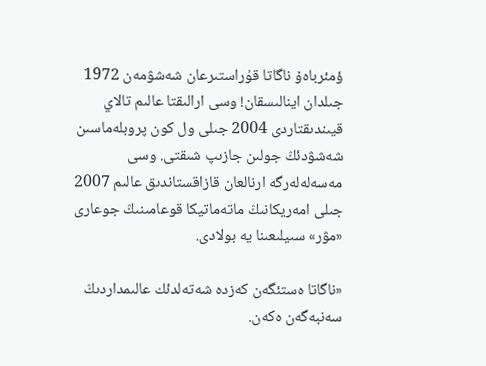ؤمئرباەۆ ناگاتا قۇراستىرعان شەشۋمەن 1972 جىلدان اينالىسقان! وسى ارالىقتا عالىم تالاي قيىندىقتاردى 2004 جىلى ول كون پروبلەماسىن شەشۋدئڭ جولىن جازىپ شىقتى. وسى مەسەلەلەرگە ارنالعان قازاقستاندىق عالىم 2007 جىلى امەريكانىڭ ماتەماتيكا قوعامىنىڭ جوعارى «مۋر» سىيلىعىنا يە بولادى.

«ناگاتا ەستئگەن كەزدە شەتەلدئك عالىمداردىڭ سەنبەگەن ەكەن.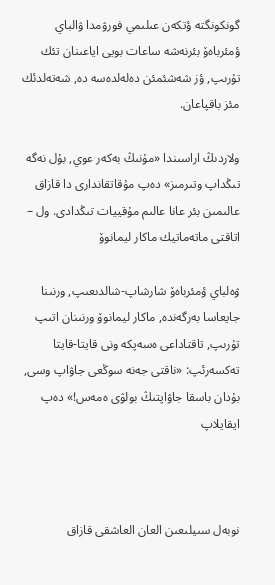گونكونگتە ؤتكەن عىلىمي فورۋمدا ۋالباي ؤمئرباەۆ بئرنەشە ساعات بويى اياعىنان تئك تۇرىپ, ؤز شەشئمئن دەلەلدەسە دە, شەتەلدئك مئز باقپاعان.

ولاردىڭ اراسىندا «مۇنىڭ بەكەر عوي, بۇل نەگە تىڭداپ وتىرمىز» دەپ مۇقاتقاندارى دا قازاق عالىمىن بئر عانا عالىم مۇقييات تىڭدادى. ول – اتاقتى ماتەماتيك ماكار ليمانوۆ

ۋەلباي ؤمئرباەۆ شارشاپ-شالدىعىپ, ورنىنا جايعاسا بەرگەندە, ماكار ليمانوۆ ورنىنان اتىپ تۇرىپ, تاقتاداعى ەسەپكە ونى قايتا-قايتا تەكسەرئپ: «ناقتى جەنە سوڭعى جاۋاپ وسى, بۇدان باسقا جاۋاپتىڭ بولۋى ەمەس!» دەپ ايقايلاپ



نوبەل سىيلىعىن العان العاشقى قازاق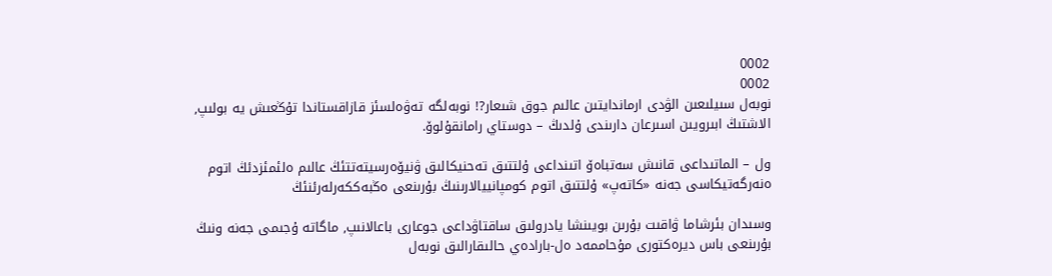0002
0002
نوبەل سىيلىعىن الۋدى ارماندايتىن عالىم جوق شىعار?! نوبەلگە تەۋەلسئز قازاقستاندا تۇڭعىش يە بولىپ, الاشتىڭ ابىرويىن اسىرعان دارىندى ۇلدىڭ – دوستاي رامانقۇلوۆ.

ول – الماتىداعى قانىش سەتباەۆ اتىنداعى ۇلتتىق تەحنيكالىق ۋنيۆەرسيتەتتئڭ عالىم ەلئمئزدئڭ اتوم ەنەرگەتيكاسى جەنە «كاتەپ» ۇلتتىق اتوم كومپانييالارىنىڭ بۇرىنعى ەڭبەككەرلەرئنئڭ

وسىدان بئرشاما ۋاقىت بۇرىن بويىنشا يادرولىق ساقتاۋداعى جوعارى باعالانىپ, ماگاتە ۇجىمى جەنە ونىڭ بۇرىنعى باس ديرەكتورى مۇحاممەد ەل-بارادەي حالىقارالىق نوبەل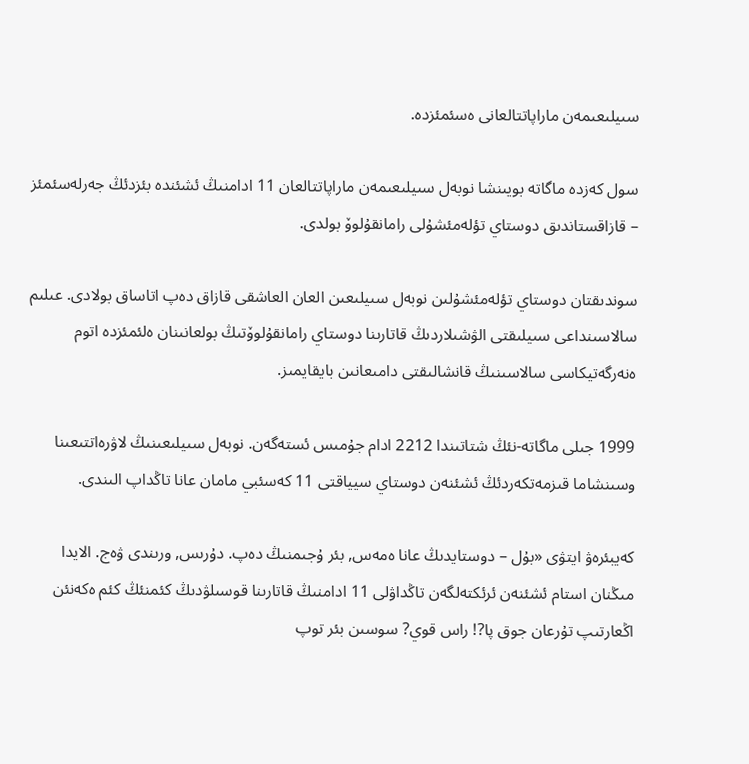سىيلىعىمەن ماراپاتتالعانى ەسئمئزدە.

سول كەزدە ماگاتە بويىنشا نوبەل سىيلىعىمەن ماراپاتتالعان 11 ادامنىڭ ئشئندە بئزدئڭ جەرلەسئمئز – قازاقستاندىق دوستاي تؤلەمئشۇلى رامانقۇلوۆ بولدى.

سوندىقتان دوستاي تؤلەمئشۇلىن نوبەل سىيلىعىن العان العاشقى قازاق دەپ اتاساق بولادى. عىلىم سالاسىنداعى سىيلىقتى الۋشىلاردىڭ قاتارىنا دوستاي رامانقۇلوۆتىڭ بولعانىنان ەلئمئزدە اتوم ەنەرگەتيكاسى سالاسىنىڭ قانشالىقتى دامىعانىن بايقايمىز.

1999 جىلى ماگاتە-نئڭ شتاتىندا 2212 ادام جۇمىس ئستەگەن. نوبەل سىيلىعىنىڭ لاۋرەاتتىعىنا وسىنشاما قىزمەتكەردئڭ ئشئنەن دوستاي سيياقتى 11 كەسئبي مامان عانا تاڭداپ الىندى.

كەيبئرەۋ ايتۋى «بۇل – دوستايدىڭ عانا ەمەس, بئر ۇجىمنىڭ دەپ. دۇرىس, ورىندى ۋەج. الايدا مىڭنان استام ئشئنەن ئرئكتەلگەن تاڭداۋلى 11 ادامنىڭ قاتارىنا قوسىلۋدىڭ كئمنئڭ كئم ەكەنئن اڭعارتىپ تۇرعان جوق پا?! راس قوي? سوسىن بئر توپ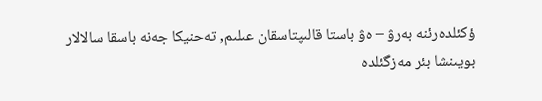ؤكئلدەرئنە بەرۋ – ەۋ باستا قالىپتاسقان عىلىم, تەحنيكا جەنە باسقا سالالار بويىنشا بئر مەزگئلدە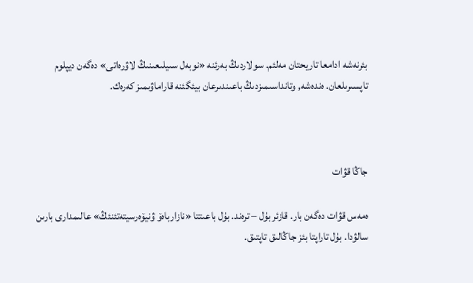بئرنەشە ادامعا تاريحتان مەلئم. سولاردىڭ بەرئنە «نوبەل سىيلىعىنىڭ لاۋرەاتى» دەگەن ديپلوم تاپسىرىلعان. ەندەشە, وتانداسىمىزدىڭ باعىندىرعان بيئگئنە قاراماۋىمىز كەرەك.



جاڭا قۋات

ەمەس قۋات دەگەن بار. قازئر بۇل – ترەند. بۇل باعىتتا «نازارباەۆ ۋنيۆەرسيتەتئنئڭ» عالىمدارى بارىن سالۋدا. بۇل تاراپتا بئز جاڭالىق تاپتىق.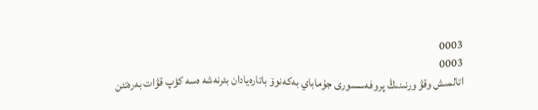0003
0003
اتالمىش وقۋ ورنىنىڭ پروفەسسورى جۇماباي بەكەنوۆ باتارەيادان بئرنەشە ەسە كؤپ قۋات بەرەتئن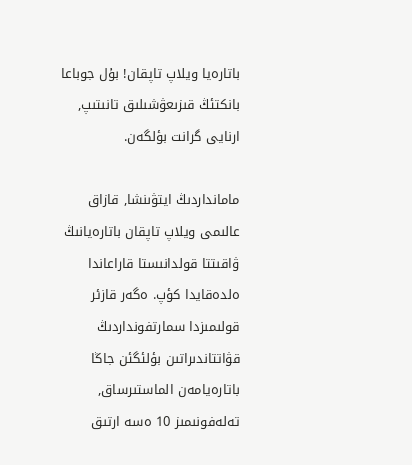باتارەيا ويلاپ تاپقان! بۇل جوباعا بانكتئڭ قىزىعۋشىلىق تانىتىپ, ارنايى گرانت بؤلگەن.

مامانداردىڭ ايتۋىنشا, قازاق عالىمى ويلاپ تاپقان باتارەيانىڭ ۋاقىتتا قولدانىستا قاراعاندا ەلدەقايدا كؤپ. ەگەر قازئر قولىمىزدا سمارتفونداردىڭ قۋاتتاندىراتىن بؤلئگئن جاڭا باتارەيامەن الماستىرساق, تەلەفونىمىز 10 ەسە ارتىق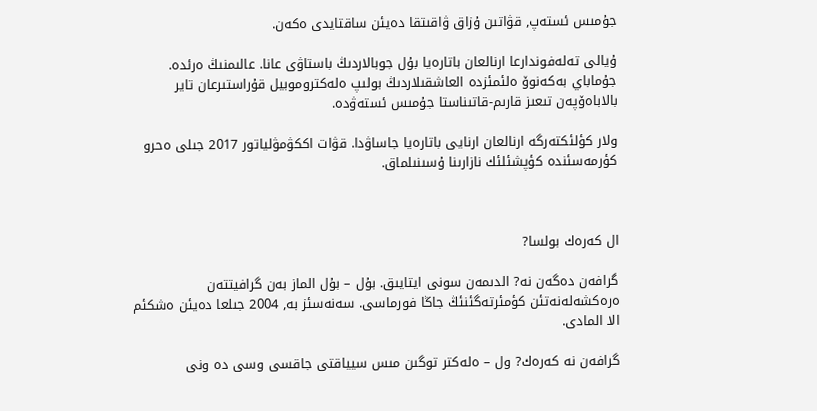جۇمىس ئستەپ, قۋاتىن ۇزاق ۋاقىتقا دەيئن ساقتايدى ەكەن.

ۇيالى تەلەفوندارعا ارنالعان باتارەيا بۇل جوبالاردىڭ باستاۋى عانا. عالىمنىڭ ەرئدە. جۇماباي بەكەنوۆ ەلئمئزدە العاشقىلاردىڭ بولىپ ەلەكتروموبيل قۇراستىرعان تاير بالاباەۆپەن تىعىز قارىم-قاتىناستا جۇمىس ئستەۋدە.

ولار كؤلئكتەرگە ارنالعان ارنايى باتارەيا جاساۋدا. قۋات اككۋمۋلياتور 2017 جىلى ەحرو كؤرمەسئندە كؤپشئلئك نازارىنا ۇسىنىلماق.



ال كەرەك بولسا?

گرافەن دەگەن نە? الدىمەن سونى ايتايىق. بۇل – بۇل الماز بەن گرافيتتەن ەرەكشەلەنەتئن كؤمئرتەگئنئڭ جاڭا فورماسى. سەنەسئز بە, 2004 جىلعا دەيئن ەشكئم الا المادى.

گرافەن نە كەرەك? ول – ەلەكتر توگىن مىس سيياقتى جاقسى وسى دە ونى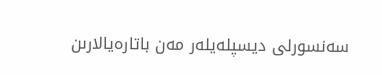سەنسورلى ديسپلەيلەر مەن باتارەيالارىن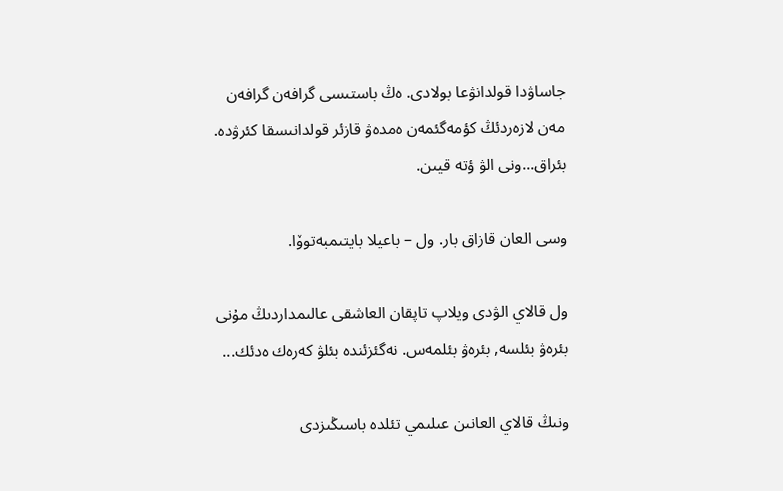جاساۋدا قولدانۋعا بولادى. ەڭ باستىسى گرافەن گرافەن مەن لازەردئڭ كؤمەگئمەن ەمدەۋ قازئر قولدانىسقا كئرۋدە. بئراق...ونى الۋ ؤتە قيىن.

وسى العان قازاق بار. ول – باعيلا بايتىمبەتوۆا.

ول قالاي الۋدى ويلاپ تاپقان العاشقى عالىمداردىڭ مۇنى بئرەۋ بئلسە, بئرەۋ بئلمەس. نەگئزئندە بئلۋ كەرەك ەدئك...

ونىڭ قالاي العانىن عىلىمي تئلدە باسىڭىزدى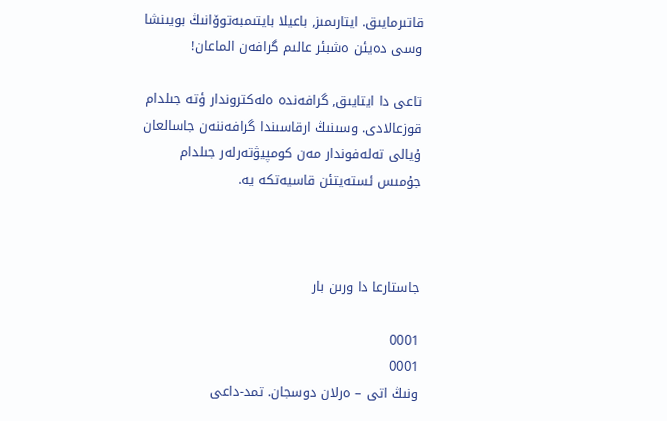قاتىرمايىق. ايتارىمىز, باعيلا بايتىمبەتوۆانىڭ بويىنشا وسى دەيئن ەشبئر عالىم گرافەن الماعان!

تاعى دا ايتايىق, گرافەندە ەلەكتروندار ؤتە جىلدام قوزعالادى. وسىنىڭ ارقاسىندا گرافەننەن جاسالعان ۇيالى تەلەفوندار مەن كومپيۋتەرلەر جىلدام جۇمىس ئستەيتئن قاسيەتكە يە.



جاستارعا دا ورىن بار

0001
0001
ونىڭ اتى – ەرلان دوسجان. تمد-داعى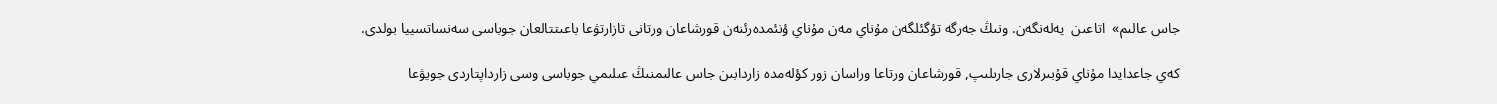جاس عالىم»  اتاعىن  يەلەنگەن. ونىڭ جەرگە تؤگئلگەن مۇناي مەن مۇناي ؤنئمدەرئنەن قورشاعان ورتانى تازارتۋعا باعىتتالعان جوباسى سەنساتسييا بولدى.

كەي جاعدايدا مۇناي قۇبىرلارى جارىلىپ, قورشاعان ورتاعا وراسان زور كؤلەمدە زاردابىن جاس عالىمنىڭ عىلىمي جوباسى وسى زارداپتاردى جويۋعا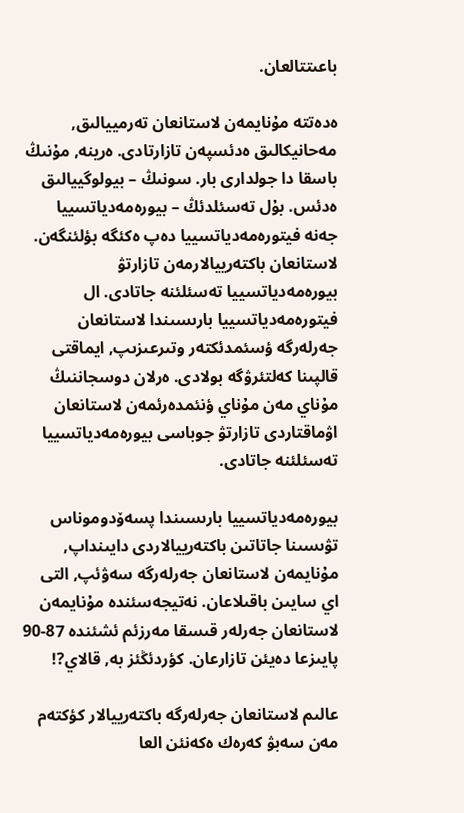باعىتتالعان.

ەدەتتە مۇنايمەن لاستانعان تەرمييالىق, مەحانيكالىق ەدئسپەن تازارتادى. ەرينە, مۇنىڭ باسقا دا جولدارى بار. سونىڭ – بيولوگييالىق ەدئس. بۇل تەسئلدئڭ – بيورەمەدياتسييا جەنە فيتورەمەدياتسييا دەپ ەكئگە بؤلئنگەن. لاستانعان باكتەرييالارمەن تازارتۋ بيورەمەدياتسييا تەسئلئنە جاتادى. ال فيتورەمەدياتسييا بارىسىندا لاستانعان جەرلەرگە ؤسئمدئكتەر وتىرعىزىپ, ايماقتى قالپىنا كەلتئرۋگە بولادى. ەرلان دوسجاننىڭ مۇناي مەن مۇناي ؤنئمدەرئمەن لاستانعان اۋماقتاردى تازارتۋ جوباسى بيورەمەدياتسييا تەسئلئنە جاتادى.

بيورەمەدياتسييا بارىسىندا پسەۆدوموناس تۋىسىنا جاتاتىن باكتەرييالاردى دايىنداپ, مۇنايمەن لاستانعان جەرلەرگە سەۋئپ, التى اي سايىن باقىلاعان. نەتيجەسئندە مۇنايمەن لاستانعان جەرلەر قىسقا مەرزئم ئشئندە 87-90 پايىزعا دەيئن تازارعان. كؤردئڭئز بە, قالاي?!

عالىم لاستانعان جەرلەرگە باكتەرييالار كؤكتەم مەن سەبۋ كەرەك ەكەنئن العا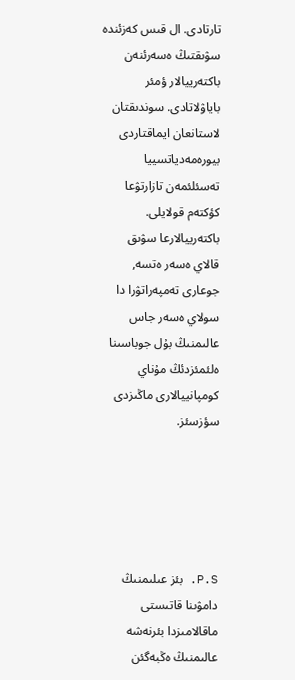تارتادى. ال قىس كەزئندە سۋىقتىڭ ەسەرئنەن باكتەرييالار ؤمئر باياۋلاتادى. سوندىقتان لاستانعان ايماقتاردى بيورەمەدياتسييا تەسئلئمەن تازارتۋعا كؤكتەم قولايلى. باكتەرييالارعا سۋىق قالاي ەسەر ەتسە, جوعارى تەمپەراتۋرا دا سولاي ەسەر جاس عالىمنىڭ بۇل جوباسىنا ەلئمئزدئڭ مۇناي كومپانييالارى ماڭىزدى سؤزسئز.





P.S. بئز عىلىمنىڭ دامۋىنا قاتىستى ماقالامىزدا بئرنەشە عالىمنىڭ ەڭبەگئن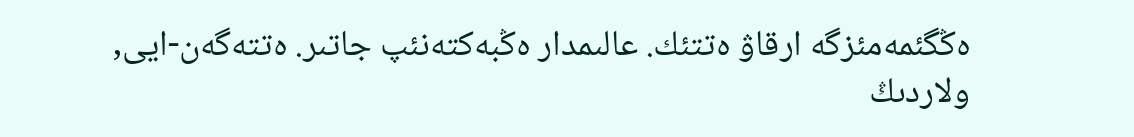ەڭگئمەمئزگە ارقاۋ ەتتئك. عالىمدار ەڭبەكتەنئپ جاتىر. ەتتەگەن-ايى, ولاردىڭ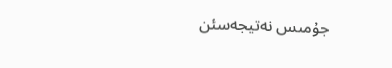جۇمىس نەتيجەسئن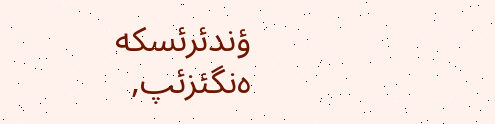ؤندئرئسكە ەنگئزئپ,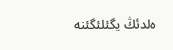ەلدئڭ يگئلئگئنە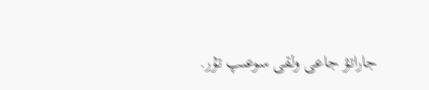جاراتۋ جاعى ولقى سوعىپ تۇر.